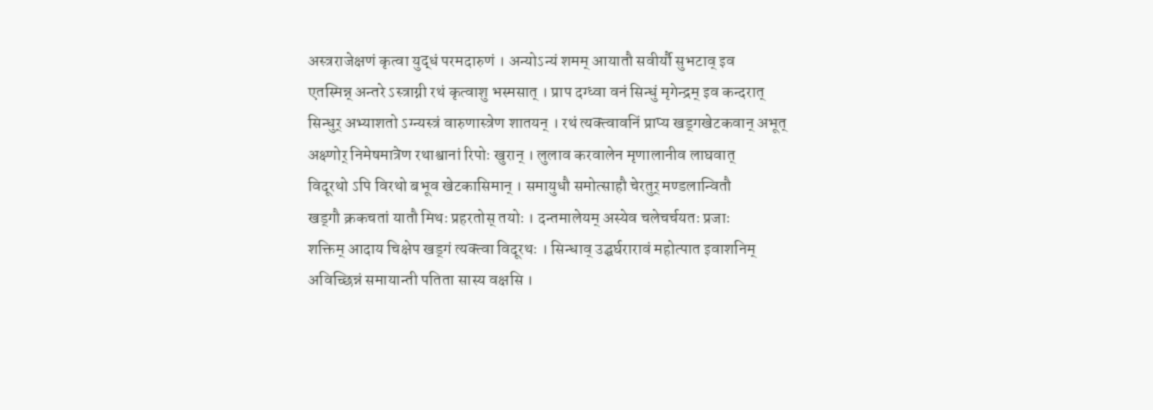अस्त्रराजेक्षणं कृत्वा युद्धं परमदारुणं । अन्योऽन्यं शमम् आयातौ सवीर्यौ सुभटाव् इव
एतस्मिन्न् अन्तरे ऽस्त्राग्नी रथं कृत्वाशु भस्मसात् । प्राप दग्ध्वा वनं सिन्धुं मृगेन्द्रम् इव कन्दरात्
सिन्धुर् अभ्याशतो ऽग्न्यस्त्रं वारुणास्त्रेण शातयन् । रथं त्यक्त्वावनिं प्राप्य खड्गखेटकवान् अभूत्
अक्ष्णोर् निमेषमात्रेण रथाश्वानां रिपोः खुरान् । लुलाव करवालेन मृणालानीव लाघवात्
विदूरथो ऽपि विरथो बभूव खेटकासिमान् । समायुधौ समोत्साहौ चेरतुर् मण्डलान्वितौ
खड्गौ क्रकचतां यातौ मिथः प्रहरतोस् तयोः । दन्तमालेयम् अस्येव चलेचर्चयतः प्रजाः
शक्तिम् आदाय चिक्षेप खड्गं त्यक्त्वा विदूरथः । सिन्धाव् उद्घर्घरारावं महोत्पात इवाशनिम्
अविच्छिन्नं समायान्ती पतिता सास्य वक्षसि ।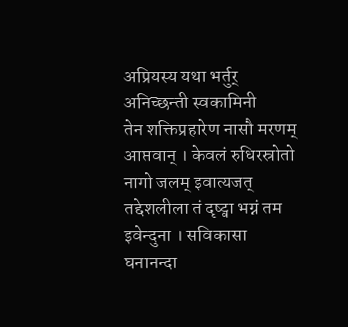अप्रियस्य यथा भर्तुर् अनिच्छन्ती स्वकामिनी
तेन शक्तिप्रहारेण नासौ मरणम् आप्तवान् । केवलं रुधिरस्रोतो नागो जलम् इवात्यजत्
तद्देशलीला तं दृष्ट्वा भग्नं तम इवेन्दुना । सविकासा घनानन्दा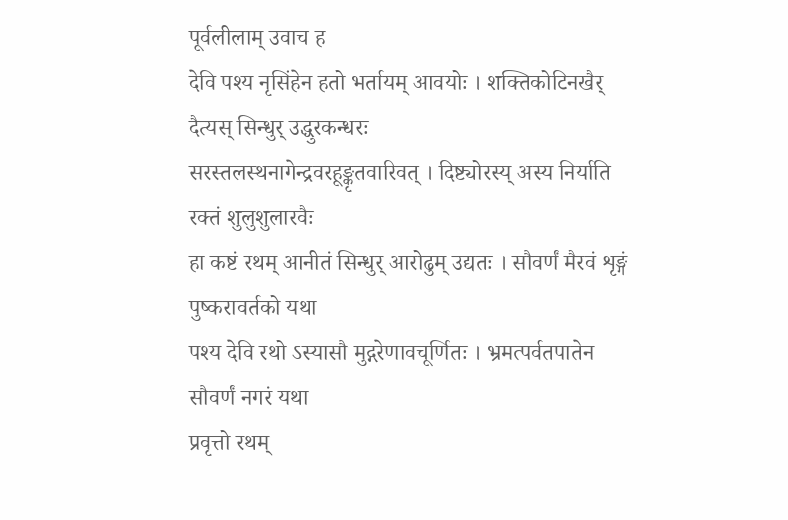पूर्वलीलाम् उवाच ह
देवि पश्य नृसिंहेन हतो भर्तायम् आवयोः । शक्तिकोटिनखैर् दैत्यस् सिन्धुर् उद्धुरकन्धरः
सरस्तलस्थनागेन्द्रवरहूङ्कृतवारिवत् । दिष्ट्योरस्य् अस्य निर्याति रक्तं शुलुशुलारवैः
हा कष्टं रथम् आनीतं सिन्धुर् आरोढुम् उद्यतः । सौवर्णं मैरवं शृङ्गं पुष्करावर्तको यथा
पश्य देवि रथो ऽस्यासौ मुद्गरेणावचूर्णितः । भ्रमत्पर्वतपातेन सौवर्णं नगरं यथा
प्रवृत्तो रथम्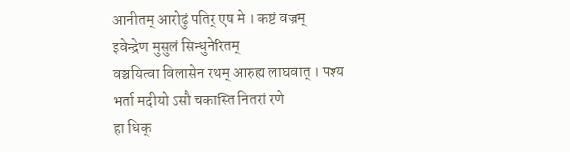आनीतम् आरोढुं पतिर् एष मे । कष्टं वज्रम् इवेन्द्रेण मुसुलं सिन्धुनेरितम्
वञ्चयित्वा विलासेन रथम् आरुह्य लाघवात् । पश्य भर्ता मदीयो ऽसौ चकास्ति नितरां रणे
हा धिक्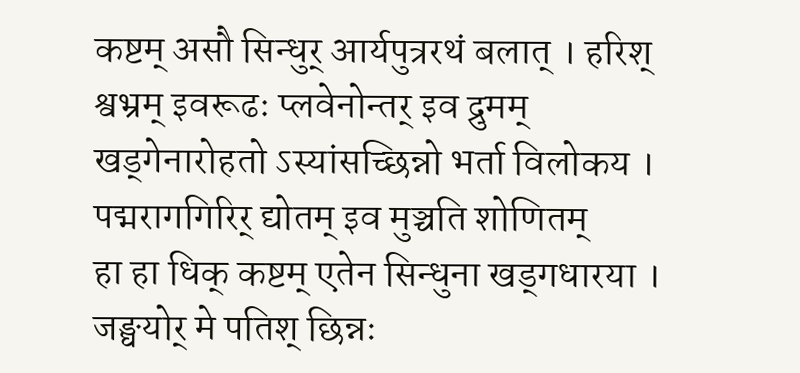कष्टम् असौ सिन्धुर् आर्यपुत्ररथं बलात् । हरिश् श्वभ्रम् इवरूढः प्लवेनोन्तर् इव द्रुमम्
खड्गेनारोहतो ऽस्यांसच्छिन्नो भर्ता विलोकय । पद्मरागगिरिर् द्योतम् इव मुञ्चति शोणितम्
हा हा धिक् कष्टम् एतेन सिन्धुना खड्गधारया । जङ्घयोर् मे पतिश् छिन्नः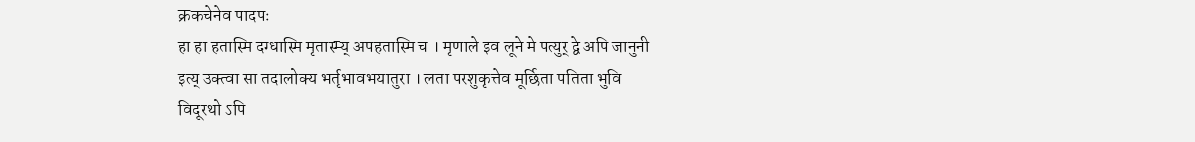क्रकचेनेव पादपः
हा हा हतास्मि दग्धास्मि मृतास्म्य् अपहतास्मि च । मृणाले इव लूने मे पत्युर् द्वे अपि जानुनी
इत्य् उक्त्वा सा तदालोक्य भर्तृभावभयातुरा । लता परशुकृत्तेव मूर्छिता पतिता भुवि
विदूरथो ऽपि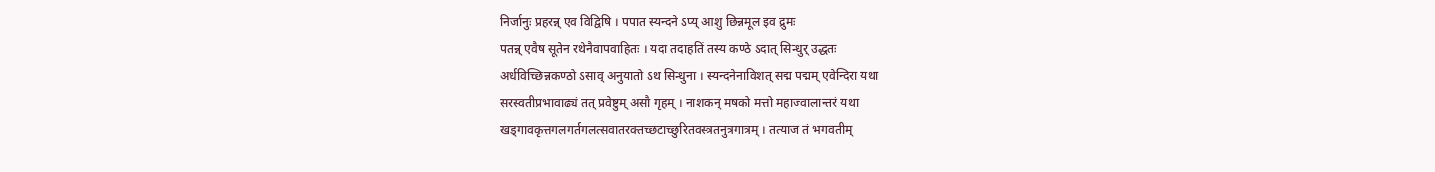निर्जानुः प्रहरन्न् एव विद्विषि । पपात स्यन्दने ऽप्य् आशु छिन्नमूल इव द्रुमः
पतन्न् एवैष सूतेन रथेनैवापवाहितः । यदा तदाहतिं तस्य कण्ठे ऽदात् सिन्धुर् उद्धतः
अर्धविच्छिन्नकण्ठो ऽसाव् अनुयातो ऽथ सिन्धुना । स्यन्दनेनाविशत् सद्म पद्मम् एवेन्दिरा यथा
सरस्वतीप्रभावाढ्यं तत् प्रवेष्टुम् असौ गृहम् । नाशकन् मषको मत्तो महाज्वालान्तरं यथा
खड्गावकृत्तगलगर्तगलत्सवातरक्तच्छटाच्छुरितवस्त्रतनुत्रगात्रम् । तत्याज तं भगवतीम्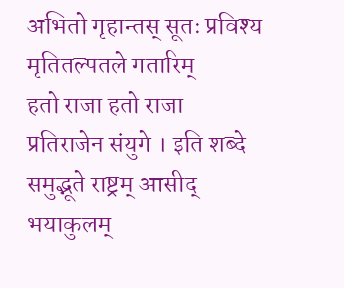अभितो गृहान्तस् सूतः प्रविश्य मृतितल्पतले गतारिम्
हतो राजा हतो राजा प्रतिराजेन संयुगे । इति शब्दे समुद्भूते राष्ट्रम् आसीद् भयाकुलम्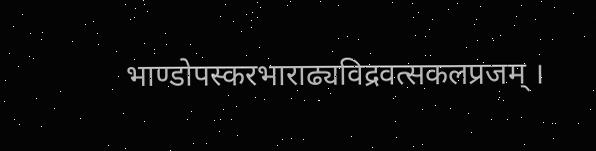भाण्डोपस्करभाराढ्यविद्रवत्सकलप्रजम् ।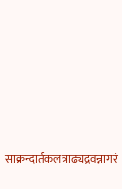साक्रन्दार्तकलत्राढ्यद्रवन्नागरं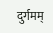दुर्गमम्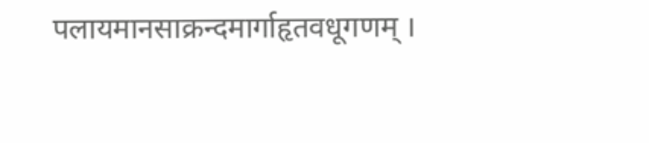पलायमानसाक्रन्दमार्गाहृतवधूगणम् ।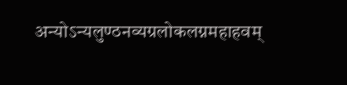अन्योऽन्यलुण्ठनव्यग्रलोकलग्नमहाहवम्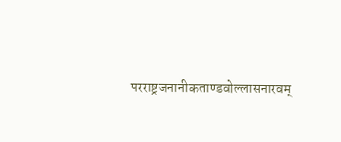परराष्ट्रजनानीकताण्डवोल्लासनारवम्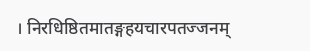। निरधिष्ठितमातङ्गहयचारपतज्जनम्